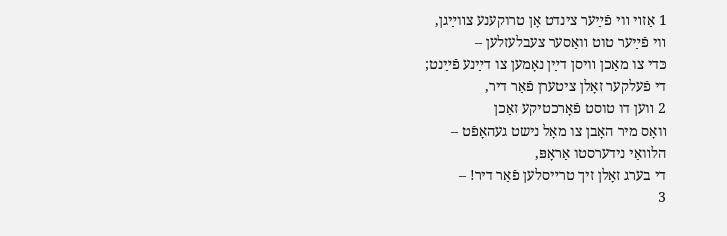1 אַזױ װי פֿײַער צינדט אָן טרוקענע צװײַגן,
װי פֿײַער טוט װאַסער צעבלעזלען –
כּדי צו מאַכן װיסן דײַן נאָמען צו דײַנע פֿײַנט;
די פֿעלקער זאָלן ציטערן פֿאַר דיר,
2 װען דו טוסט פֿאָרכטיקע זאַכן
װאָס מיר האָבן צו מאָל נישט געהאָפֿט –
הלװאַי נידערסטו אַראָפּ,
די בערג זאָלן זיך טרײסלען פֿאַר דיר! –
3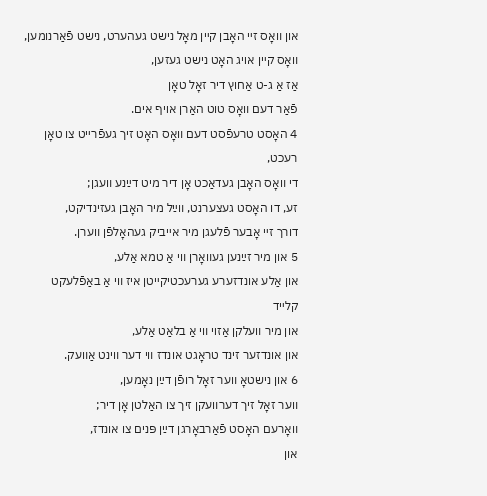און װאָס זײ האָבן קײן מאָל נישט געהערט, נישט פֿאַרנומען,
װאָס קײן אױג האָט נישט געזען,
אַז אַ ג-ט אַחוץ דיר זאָל טאָן
פֿאַר דעם װאָס טוט האַרן אױף אים.
4 האָסט טרעפֿסט דעם װאָס האָט זיך געפֿרײט צו טאָן רעכט,
די װאָס האָבן געדאַכט אָן דיר מיט דײַנע װעגן;
זע, דו האָסט געצערנט, װײַל מיר האָבן געזינדיקט,
דורך זײ אָבער פֿלעגן מיר אײביק געהאָלפֿן װערן.
5 און מיר זײַנען געװאָרן װי אַ טמא אַלע,
און אַלע אונדזערע גערעכטיקײטן איז װי אַ באַפֿלעקט קלײד
און מיר װעלקן אַזױ װי אַ בלאַט אַלע,
און אונדזער זינד טראָגט אונדז װי דער װינט אַװעק.
6 און נישטאָ װער זאָל רופֿן דײַן נאָמען,
װער זאָל זיך דערװעקן זיך צו האַלטן אָן דיר;
װאָרעם האָסט פֿאַרבאָרגן דײַן פּנים צו אונדז,
און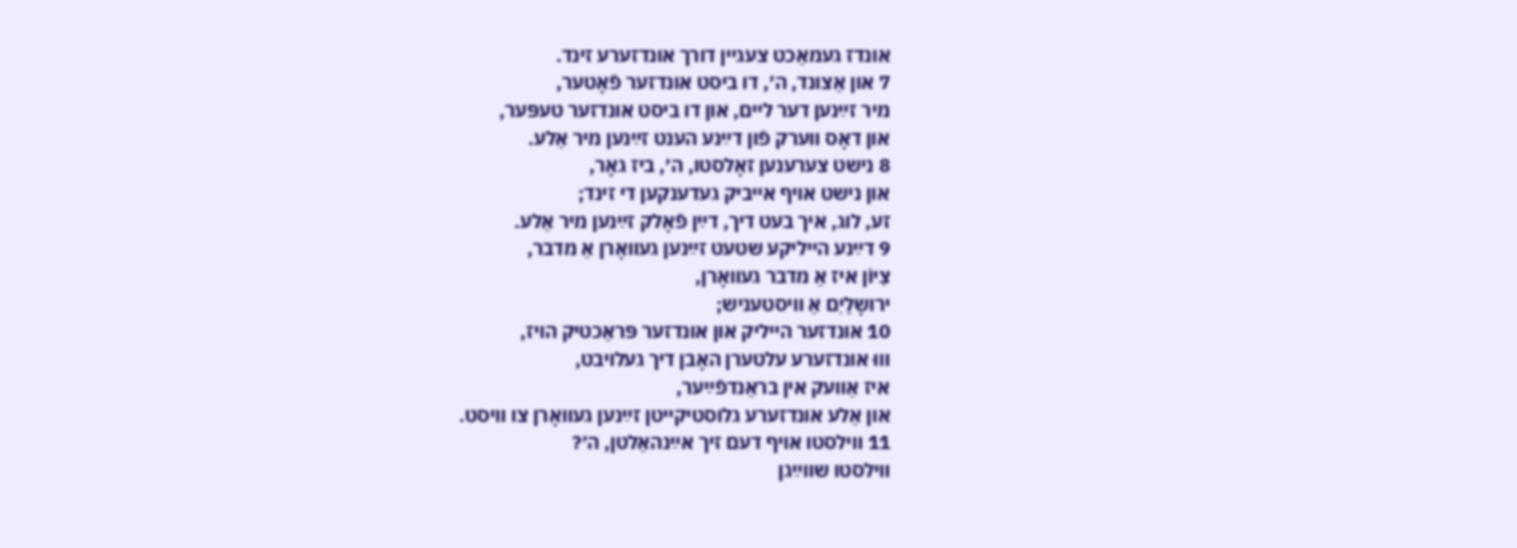אונדז געמאַכט צעגײן דורך אונדזערע זינד.
7 און אַצונד, ה׳, דו ביסט אונדזער פֿאָטער,
מיר זײַנען דער לײם, און דו ביסט אונדזער טעפּער,
און דאָס װערק פֿון דײַנע הענט זײַנען מיר אַלע.
8 נישט צערענען זאָלסטו, ה׳, ביז גאָר,
און נישט אױף אײביק געדענקען די זינד;
זע, לוג, איך בעט דיך, דײַן פֿאָלק זײַנען מיר אַלע.
9 דײַנע הײליקע שטעט זײַנען געװאָרן אַ מדבר,
צִיוֹן איז אַ מדבר געװאָרן,
ירושָלַיִם אַ װיסטעניש;
10 אונדזער הײליק און אונדזער פּראַכטיק הױז,
װוּ אונדזערע עלטערן האָבן דיך געלױבט,
איז אַװעק אין בראַנדפֿײַער,
און אַלע אונדזערע גלוסטיקײטן זײַנען געװאָרן צו װיסט.
11 װילסטו אױף דעם זיך אײַנהאַלטן, ה׳?
װילסטו שװײַגן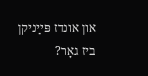און אונדז פּײַניקן ביז גאָר?